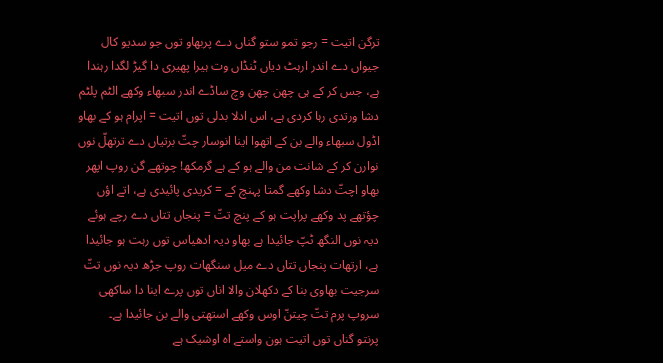ترگن اتیت = رجو تمو ستو گناں دے پربھاو توں جو سدیو کال جیواں دے اندر ارہٹ دیاں ٹنڈاں وت ہیرا پھیری دا گیڑ لگدا رہندا ہے، جس کر کے ہی چھن چھن وچ ساڈے اندر سبھاء وکھے الٹم پلٹم دشا ورتدی رہا کردی ہے، اس ادلا بدلی توں اتیت = اپرام ہو کے بھاو اڈول سبھاء والے بن کے اتھوا اینا انوسار چتّ برتیاں دے ترتھلّ نوں نوارن کر کے شانت من والے ہو کے ہے گرمکھ! چوتھے گن روپ اپھر بھاو اچتّ دشا وکھے گمتا پہنچ کے = کریدی پائیدی ہے، اتے اؤں چؤتھے پد وکھے پراپت ہو کے پنچ تتّ = پنجاں تتاں دے رچے ہوئے دیہ نوں النگھ ٹپّ جائیدا ہے بھاو دیہ ادھیاس توں رہت ہو جائیدا ہے، ارتھات پنجاں تتاں دے میل سنگھات روپ جڑھ دیہ نوں تتّ سرجیت بھاوی بنا کے دکھلان والا اناں توں پرے اینا دا ساکھی سروپ پرم تتّ چیتنّ اوس وکھے استھتی والے بن جائیدا ہے۔
پرنتو گناں توں اتیت ہون واستے اہ اوشیک ہے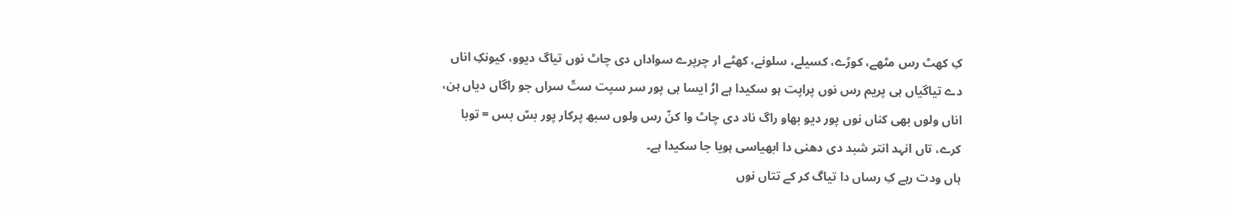کِ کھٹ رس مٹھے، کوڑے، کسیلے، سلونے، کھٹے ار چرپرے سواداں دی چاٹ نوں تیاگ دیوو، کیونکِ اناں دے تیاگیاں ہی پریم رس نوں پراپت ہو سکیدا ہے ارُ ایسا ہی پور سر سپت ستّ سراں جو راگاں دیاں ہن، اناں ولوں بھی کناں نوں پور دیو بھاو راگ ناد دی چاٹ وا کنّ رس ولوں سبھ پرکار پور بسّ بس = توبا کرے، تاں انہد انتر شبد دی دھنی دا ابھیاسی ہویا جا سکیدا ہے۔
ہاں ودت رہے کِ رساں دا تیاگ کر کے تتاں نوں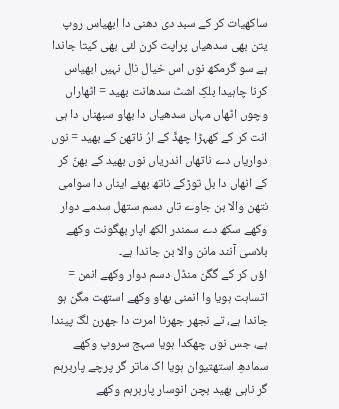ساکھیات کر کے سبد دی دھنی دا ابھیاس روپ یتن بھی سدھیاں پراپت کرن لئی بھی کیتا جاندا ہے سو گرمکھ نوں اس خیال نال نہیں ابھیاس کرنا چاہیدا بلکِ اشٹ سدھانت بھید = اٹھاراں وچوں اٹھاں مہاں سدھیاں دا بھاو سبھناں دا ہی انت کر کے کھہڑا چھڈّ کے ارُ ناتھن کے بھید = نوں دواریاں دے ناتھاں اندریاں نوں بھید کے بھنّ کر کے انھاں دا بل توڑکے ناتھ بھئے ایناں دا سوامی نتھن والا بن جاوے تاں دسم ستھل سدمے دوار وکھے سکھ دے سمندر الکھ اپار بھگونت وکھے بلاسی آنند مانن والا بن جاندا ہے۔
اؤں کر کے گگن منڈل دسم دوار وکھے انمن = اتساہت ہویا وا انمنی بھاو وکھے استھت مگن ہو جاندا ہے، تے نجھر جھرنا امرت دا جھرن لگّ پیندا ہے، جس نوں چھکدا ہویا سہج سروپ وکھے سمادھِ استھتیوان ہویا اک ماتر گر پرچے پاربرہم گر ناہی بھید بچن انوسار پاربرہم وکھے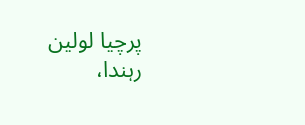پرچیا لولین رہندا،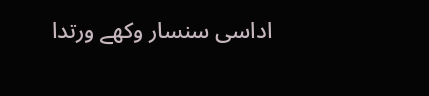اداسی سنسار وکھے ورتدا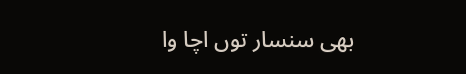بھی سنسار توں اچا وا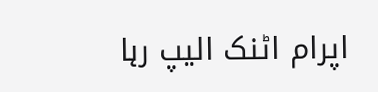اپرام اٹنک الیپ رہا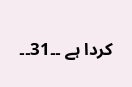کردا ہے ۔۔31۔۔